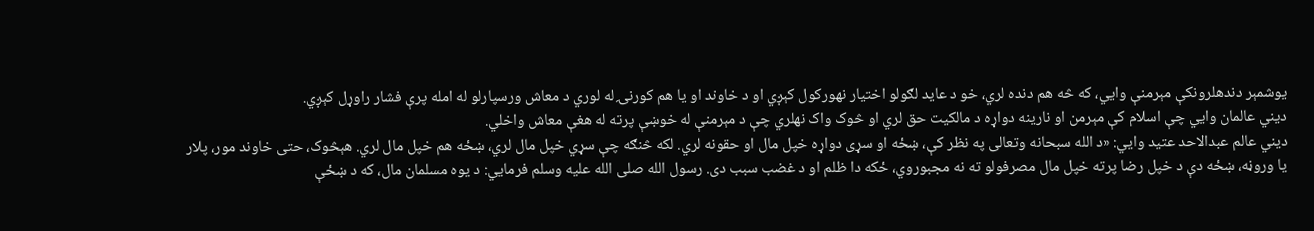یوشمېر دندهلرونکې مېرمنې وايي، که څه هم دنده لري، خو د عاید لګولو اختیار نهورکول کېږي او د خاوند او یا هم کورنۍ له لوري د معاش ورسپارلو له امله پرې فشار راوړل کېږي.
دیني عالمان وايي چې اسلام کې مېرمن او نارینه دواړه د مالکیت حق لري او څوک واک نهلري چې د مېرمنې له خوښې پرته له هغې معاش واخلي.
دیني عالم عبدالاحد عتید وايي: «د الله سبحانه وتعالی په نظر کې، ښځه او سړی دواړه خپل مال او حقونه لري. لکه څنګه چې سړي خپل مال لري، ښځه هم خپل مال لري. هېڅوک، حتی خاوند مور، پلار یا وروڼه، ښځه دې د خپل رضا پرته خپل مال مصرفولو ته نه مجبوروي، ځکه دا ظلم او د غضب سبب دی. رسول الله صلى الله عليه وسلم فرمایي: د یوه مسلمان مال، که د ښځې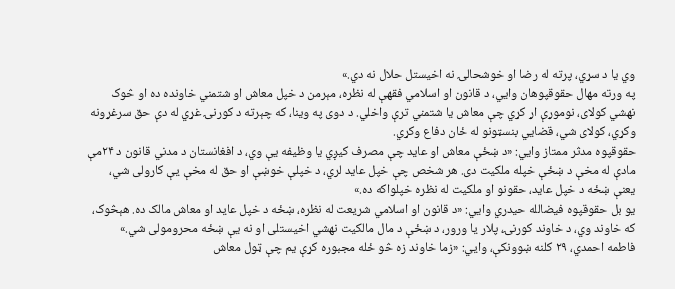وي یا د سړي، پرته له رضا او خوشحالۍ نه اخیستل حلال نه دي.»
په ورته مهال حقوقپوهان وايي، د قانون او اسلامي فقهې له نظره، مېرمن د خپل معاش او شتمني خاونده ده او څوک نهشي کولای، نوموړې اړ کړي چې معاش یا شتمني ترې واخلي. د دوی په وینا، که چېرته د کورنۍ غړي له دې حق سرغړونه وکړي، کولای شي، قضايي بنسټونو له ځان دفاع وکړي.
حقوقپوه مدثر ممتاز وايي: «د ښځې معاش او عاید چې مصرف کیږي یا وظیفه یې وي، د افغانستان د مدني قانون د ۲۴مې مادې له مخې د ښځې خپله ملکیت دی. هر شخص چې خپل عاید لري، د خپلې خوښې او حق له مخې یې کارولی شي، یعنې ښځه د خپل عاید، حقونو او ملکیت له نظره خپلواکه ده.»
یو بل حقوقپوه فیضالله حیدري وايي: «د قانون او اسلامي شریعت له نظره، ښځه د خپل عاید او معاش مالک ده. هېڅوک، که خاوند وي، د خاوند کورنۍ، پلار یا ورور، د ښځې د مال مالکیت نهشي اخیستلی او نه یې ښځه محرومولی شي.»
فاطمه احمدي، ۲۹ کلنه ښوونکې، وايي: «زما خاوند زه څو ځله مجبوره کړې یم چې ټول معاش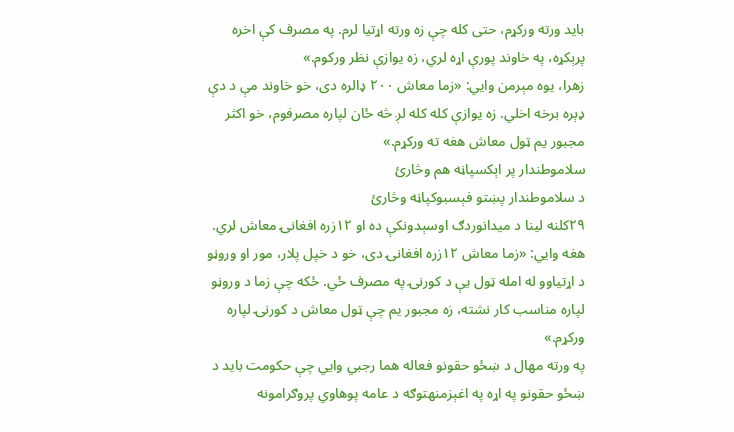باید ورته ورکړم، حتی کله چې زه ورته اړتیا لرم. په مصرف کې اخره پرېکړه، په خاوند پورې اړه لري، زه یوازې نظر ورکوم.»
زهرا، یوه مېرمن وايي: «زما معاش ۲۰۰ ډالره دی، خو خاوند مې د دې ډېره برخه اخلي. زه یوازې کله کله لږ څه ځان لپاره مصرفوم، خو اکثر مجبور یم ټول معاش هغه ته ورکړم.»
سلاموطندار پر اېکسپاڼه هم وڅارئ
د سلاموطندار پښتو فېسبوکپاڼه وڅارئ
۲۹کلنه لینا د میدانوردګ اوسېدونکې ده او ۱۲زره افغانۍ معاش لري. هغه وايي: «زما معاش ۱۲زره افغانۍ دی، خو د خپل پلار، مور او وروڼو د اړتیاوو له امله ټول یې د کورنۍ په مصرف ځي. ځکه چې زما د وروڼو لپاره مناسب کار نشته، زه مجبور یم چې ټول معاش د کورنۍ لپاره ورکړم.»
په ورته مهال د ښځو حقونو فعاله هما رجبي وايي چې حکومت باید د ښځو حقونو په اړه په اغېزمنهتوګه د عامه پوهاوي پروګرامونه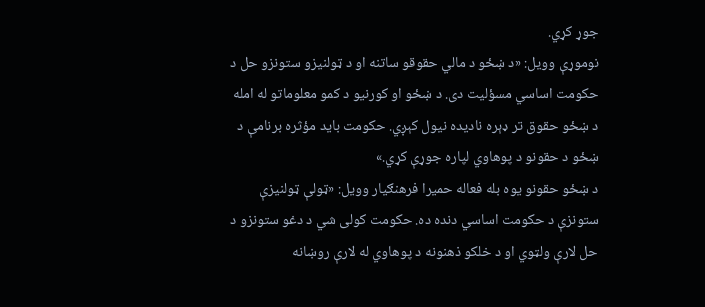جوړ کړي.
نوموړې وویل: «د ښځو د مالي حقوقو ساتنه او د ټولنیزو ستونزو حل د حکومت اساسي مسؤلیت دی. د ښځو او کورنیو د کمو معلوماتو له امله د ښځو حقوق تر ډېره نادیده نیول کېږي. حکومت باید مؤثره برنامې د ښځو د حقونو د پوهاوي لپاره جوړې کړي.»
د ښځو حقونو یوه بله فعاله حمیرا فرهنګیار وویل: «ټولې ټولنیزې ستونزې د حکومت اساسي دنده ده. حکومت کولی شي د دغو ستونزو د حل لارې ولټوي او د خلکو ذهنونه د پوهاوي له لارې روښانه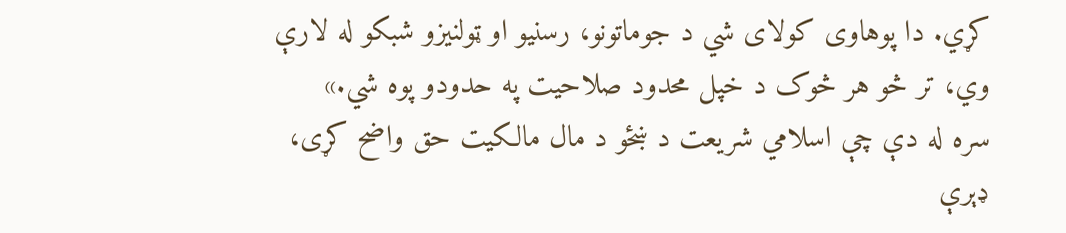کړي. دا پوهاوی کولای شي د جوماتونو، رسنیو او ټولنیزو شبکو له لارې وي، تر څو هر څوک د خپل محدود صلاحیت په حدودو پوه شي.»
سره له دې چې اسلامي شریعت د ښځو د مال مالکیت حق واضح کړی، ډېرې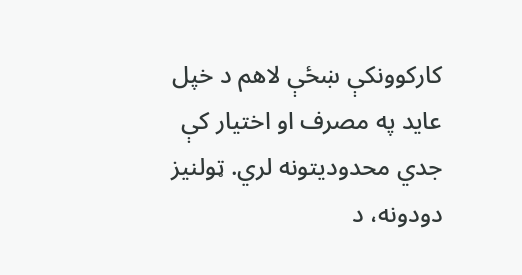کارکوونکې ښځې لاهم د خپل عاید په مصرف او اختیار کې جدي محدودیتونه لري. ټولنیز دودونه، د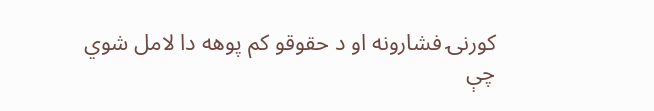کورنۍ فشارونه او د حقوقو کم پوهه دا لامل شوي چې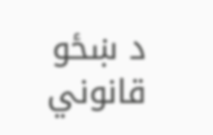د ښځو قانوني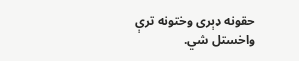حقونه ډېری وختونه ترې واخستل شي.